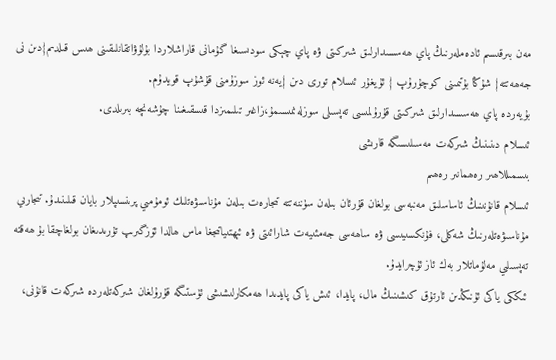مەن بىرقىسىم ئادەملەرنىڭ پاي ھەسسىدارلىق شىركىتى ۋە پاي چېكى سودىسىغا گۇمانى قاراشلاردا بۇلۇۋاتقانلىقىنى ھىس قىلدىم{دىن نى جەھەتتە} شۇڭا بۇتىمىنى كوچۇرۇپ { ئۇيغۇر ئىسلام تورى دىن }يەنە ئوز سوزۇمنى قۇشۇپ قويدۇم.
بۇيەردە پاي ھەسسىدارلىق شىركىتى قۇرۇلمىسى تەپسىلى سوزلەنمىسىمۇ،زاغىر تىلىمىزدا قىسقىغىنا چۇشەنچە بىرىلدى.
ئىسلام دىنىنىڭ شىركەت مەسىلىسىگە قارىشى
بىسمىللاھىر رەھمانىر رەھىم
ئىسلام قانۇنىنىڭ ئاساسلىق مەنبەسى بولغان قۇرئان بىلەن سۈننەتتە تىجارەت بىلەن مۇناسىۋەتلىك ئومۇمىي پرىنسىپلار بايان قىلىنىدۇ. تىجارىي مۇناسىۋەتلەرنىڭ شەكلى، فۇنكسىيىسى ۋە ساھەسى جەمئىيەت شارائىتى ۋە ئېھتىياتىجغا ماس ھالدا ئۆزگىرىپ تۇرىدىغان بولغاچقا بۇ ھەقتە تەپسىلىي مەلۇماتلار بەك ئاز ئۇچرايدۇ.
ئىككى ياكى ئۇنىڭدىن ئارتۇق كىشىنىڭ مال، پايدا، ئىش ياكى پايدىدا ھەمكارلىشىشى ئۈستىگە قۇرۇلغان شىركەتلەردە شىركەت قانۇنى،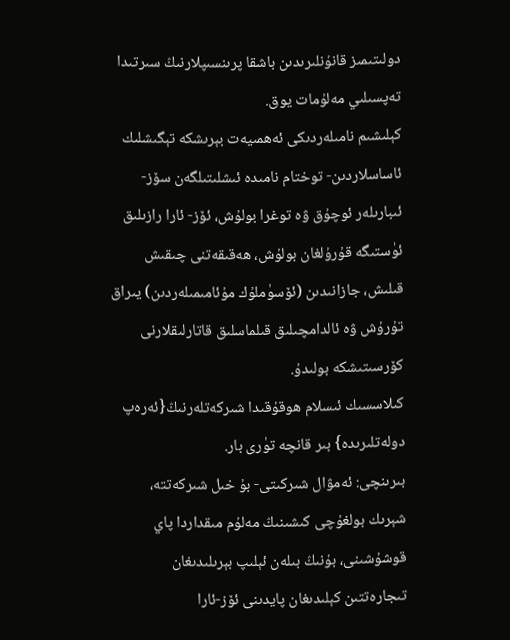دولىتىمىز قانۇنلىرىدىن باشقا پرىنسىپلارنىڭ سىرتىدا تەپسىلىي مەلۇمات يوق.
كېلىشىم نامىلەردىكى ئەھمىيەت بېرىشكە تېگىشلىك ئاساسلاردىن- توختام نامىدە ئىشلىتىلگەن سۆز- ئىبارىلەر ئوچۇق ۋە توغرا بولۇش، ئۆز- ئارا رازىلىق ئۈستىگە قۇرۇلغان بولۇش، ھەقىقەتنى چىقىش قىلىش، جازانىدىن (ئۆسۈملۇك مۇئامىمىلەردىن) يىراق تۇرۇش ۋە ئالدامچىلىق قىلماسلىق قاتارلىقلارنى كۆرسىتىشكە بولىدۇ.
كىلاسسىك ئىسلام ھوقۇقىدا شىركەتلەرنىڭ{ئەرەپ دولەتلىرىدە} بىر قانچە تۈرى بار.
بىرىنچى: ئەمۋال شىركىتى- بۇ خىل شىركەتتە، شېرىك بولغۇچى كىشىنىڭ مەلۇم مىقداردا پاي قوشۇشىنى، بۇنىڭ بىلەن ئېلىپ بېرىلىدىغان تىجارەتتىن كېلىدىغان پايدىنى ئۆز-ئارا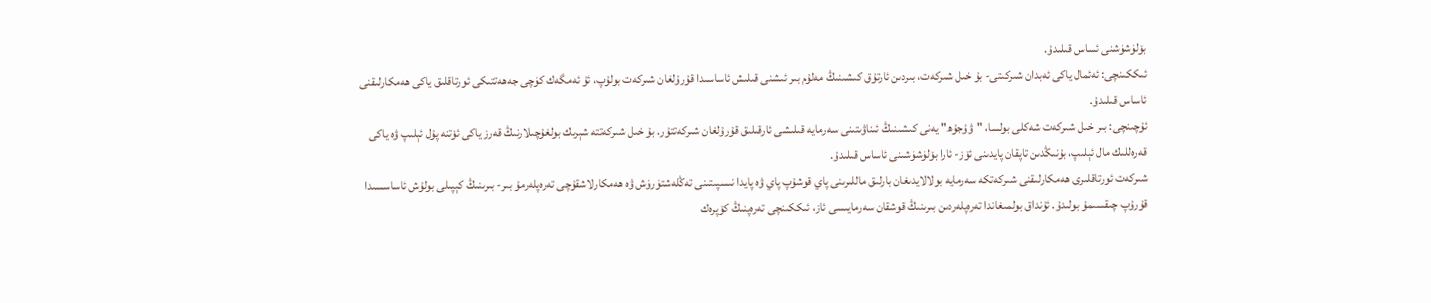بۆلۈشۈشنى ئساس قىلىدۇ.
ئىككىنچى: ئەئمال ياكى ئەبدان شىركىتى- بۇ خىل شىركەت، بىردىن ئارتۇق كىشىنىڭ مەلۇم بىر ئىشنى قىلىش ئاساسىدا قۇرۇلغان شىركەت بولۇپ، ئۇ ئەمگەك كۈچى جەھەتتىكى ئورتاقلىق ياكى ھەمكارلىقنى ئاساس قىلىدۇ.
ئۇچىنچى: بىر خىل شىركەت شەكلى بولسا، "ۋۇجۇھ" يەنى كىشىنىڭ ئىناۋىتىنى سەرمايە قىلىشى ئارقىلىق قۇرۇلغان شىركەتتۇر. بۇ خىل شىركەتتە شېرىك بولغۇچىلارنىڭ قەرز ياكى ئۆتنە پۇل ئېلىپ ۋە ياكى قەرەللىك مال ئېلىپ، بۇنىڭدىن تاپقان پايدىنى ئۆز- ئارا بۆلۈشۈشىنى ئاساس قىلىدۇ.
شىركەت ئورتاقلىرى ھەمكارلىقنى شىركەتكە سەرمايە بولالايدىغان بارلىق ماللىرىنى پاي قوشۇپ پاي ۋە پايدا نىسپىتىنى تەڭلەشتۈرۈش ۋە ھەمكارلاشقۇچى تەرەپلەرمۇ بىر- بىرىنىڭ كېپىلى بولۇش ئاساسسىدا قۇرۇپ چىقسىمۇ بولىدۇ. ئۇنداق بولمىغاندا تەرەپلەردىن بىرىنىڭ قوشقان سەرمايىسى ئاز، ئىككىنچى تەرەپنىڭ كۆپرەك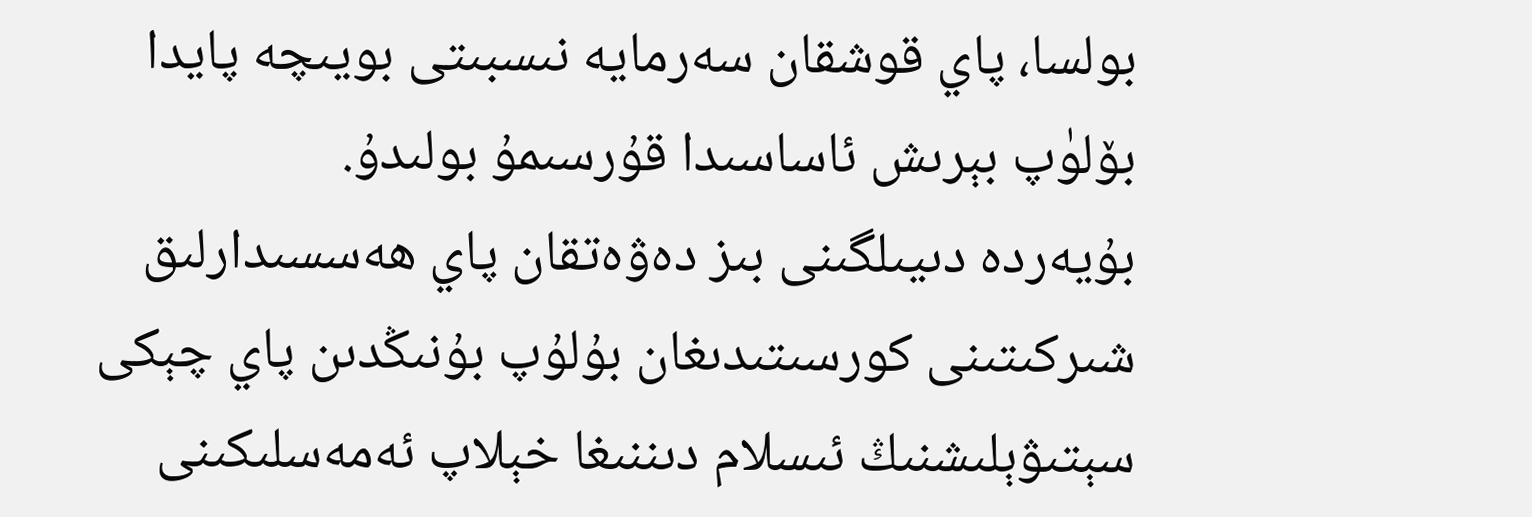بولسا، پاي قوشقان سەرمايە نىسبىتى بويىچە پايدا بۆلۈپ بېرىش ئاساسىدا قۇرسىمۇ بولىدۇ.
بۇيەردە دىيىلگىنى بىز دەۋەتقان پاي ھەسسىدارلىق شىركىتىنى كورسىتىدىغان بۇلۇپ بۇنىڭدىن پاي چېكى سېتىۋېلىشنىڭ ئىسلام دىننىغا خېلاپ ئەمەسلىكىنى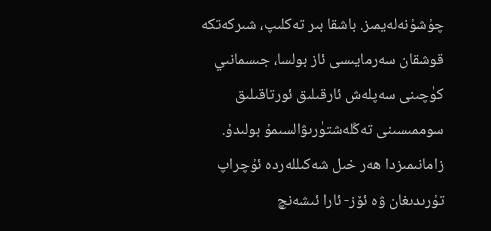چۇشۇنەلەيمىز. باشقا بىر تەكلىپ، شىركەتكە قوشقان سەرمايىسى ئاز بولسا، جىسمانىي كۈچىنى سەپلەش ئارقىلىق ئورتاقىلىق سوممىسىنى تەڭلەشتۈرىۋالسىمۇ بولىدۇ. زامانىمىزدا ھەر خىل شەكىللەردە ئۇچراپ تۇرىدىغان ۋە ئۆز- ئارا ئىشەنچ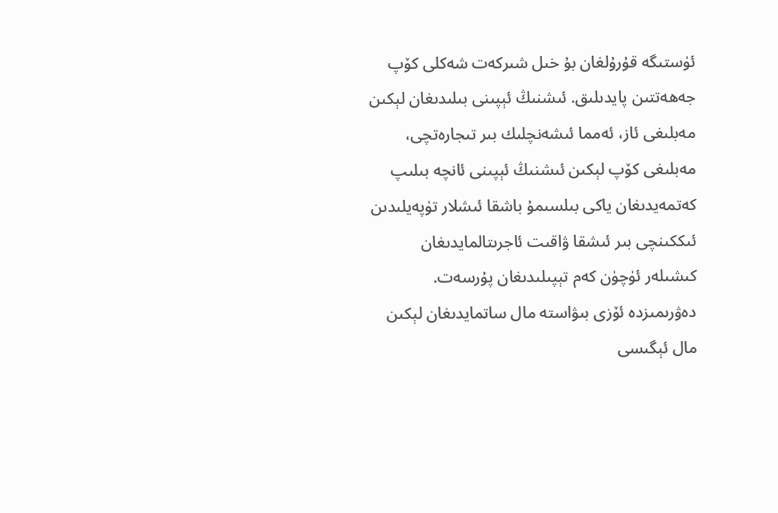ئۈستىگە قۇرۇلغان بۇ خىل شىركەت شەكلى كۆپ جەھەتتىن پايدىلىق. ئىشنىڭ ئېپىنى بىلىدىغان لېكىن مەبلىغى ئاز، ئەمما ئىشەنچلىك بىر تىجارەتچى، مەبلىغى كۆپ لېكىن ئىشنىڭ ئېپىنى ئانچە بىلىپ كەتمەيدىغان ياكى بىلسىمۇ باشقا ئىشلار تۈپەيلىدىن ئىككىنچى بىر ئىشقا ۋاقىت ئاجرىتالمايدىغان كىشىلەر ئۈچۈن كەم تېپىلىدىغان پۇرسەت.
دەۋرىمىزدە ئۆزى بىۋاستە مال ساتمايدىغان لېكىن مال ئېگىسى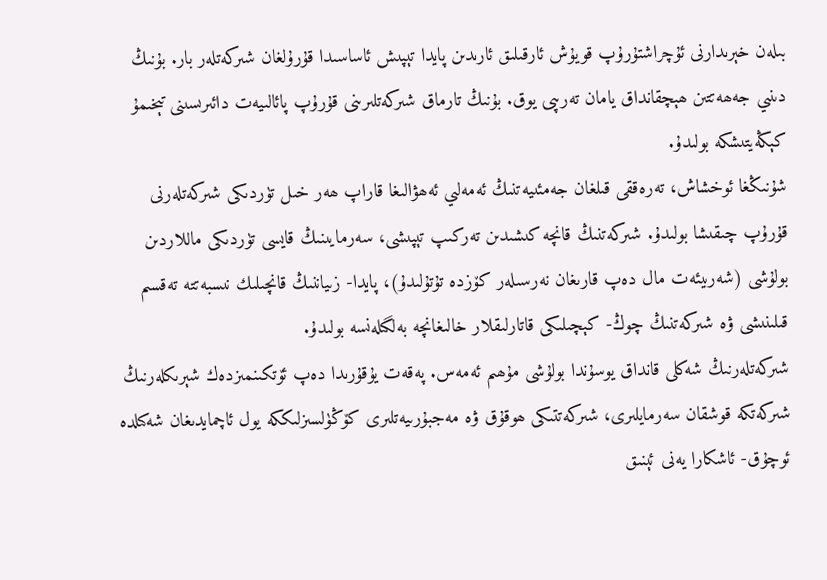بىلەن خېرىدارنى ئۇچراشتۇرۇپ قويۇش ئارقىلىق ئارىدىن پايدا تېپىش ئاساسىدا قۇرۇلغان شىركەتلەر بار. بۇنىڭ دىنىي جەھەتتىن ھېچقانداق يامان تەرىپى يوق. بۇنىڭ تارماق شىركەتلىرىنى قۇرۇپ پائالىيەت دائىرىسىنى تېخىمۇ كېڭەيتىشكە بولىدۇ.
شۇنىڭغا ئوخشاش، تەرەققى قىلغان جەمئىيەتنىڭ ئەمەلىي ئەھۋالىغا قاراپ ھەر خىل تۈردىكى شىركەتلەرنى قۇرۇپ چىقىشا بولىدۇ. شىركەتنىڭ قانچە كىشىدىن تەركىپ تېپىشى، سەرمايىنىڭ قايسى تۈردىكى ماللاردىن بولۇشى (شەرىيئەت مال دەپ قارىغان نەرسىلەر كۆزدە تۇتۇلىدۇ)، پايدا- زىياننىڭ قانچىلىك نىسبەتتە تەقسىم قىلىنىشى ۋە شىركەتنىڭ چوڭ- كېچىلىكى قاتارلىقلار خالىغانچە بەلگىلەنسە بولىدۇ.
شىركەتلەرنىڭ شەكلى قانداق يوسۇندا بولۇشى مۇھىم ئەمەس. پەقەت يۇقۇرىدا دەپ ئۆتكىنمىزدەك شېرىكلەرنىڭ شىركەتكە قوشقان سەرمايلىرى، شىركەتتىكى ھوقۇق ۋە مەجبۇرىيەتلىرى كۆڭۈلسىزلىككە يول ئاچمايدىغان شەكىلدە ئوچۇق- ئاشكارا يەنى ئېنىق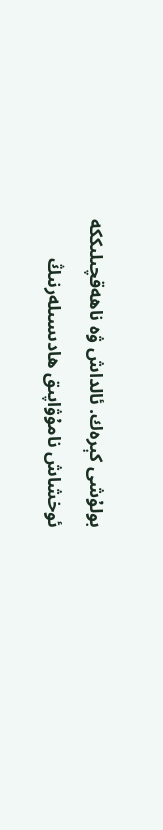بولۇشى كېرەك. ئالداش ۋە ناھەقچىلىككە ئوخشاش نامۇۋاپىق ھادىسىلەرنىڭ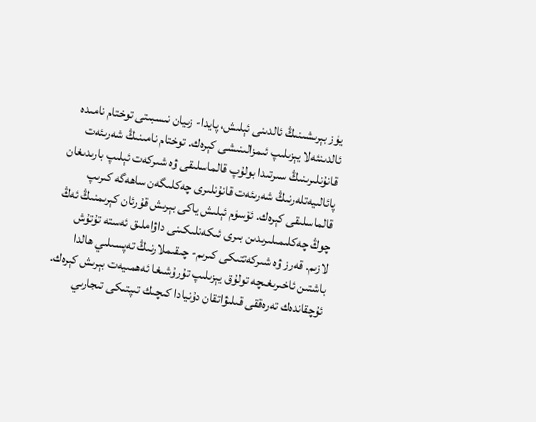يۈز بېرىشىنىڭ ئالدىنى ئېلىش، پايدا- زىيان نىسبىتى توختام نامىدە ئالدىنئەلا يېزىلىپ ئىمزالىنىشى كېرەك. توختام نامىنىڭ شەرىئەت قانۇنلىرىنىڭ سىرتىدا بولۇپ قالماسلىقى ۋە شىركەت ئېلىپ بارىدىغان پائالىيەتلەرنىڭ شەرىئەت قانۇنلىرى چەكلىگەن ساھەگە كىرىپ قالماسلىقى كېرەك. ئۆسۈم ئېلىش ياكى بېرىش قۇرئان كېرىمنىڭ ئەڭ چوڭ چەكلىمىلىرىدىن بىرى ئىكەنلىكىنى داۋاملىق ئەستە تۇتۇش لازىم. قەرز ۋە شىركەتتىكى كىرىم- چىقىملارنىڭ تەپسىلىي ھالدا باشتىن ئاخىرىغىچە تولۇق يېزىلىپ تۇرۇشىغا ئەھمىيەت بېرىش كېرەك.
ئۇچقاندەك تەرەققى قىلىۋاتقان دۇنيادا كىچىك تىپتىكى تىجارىي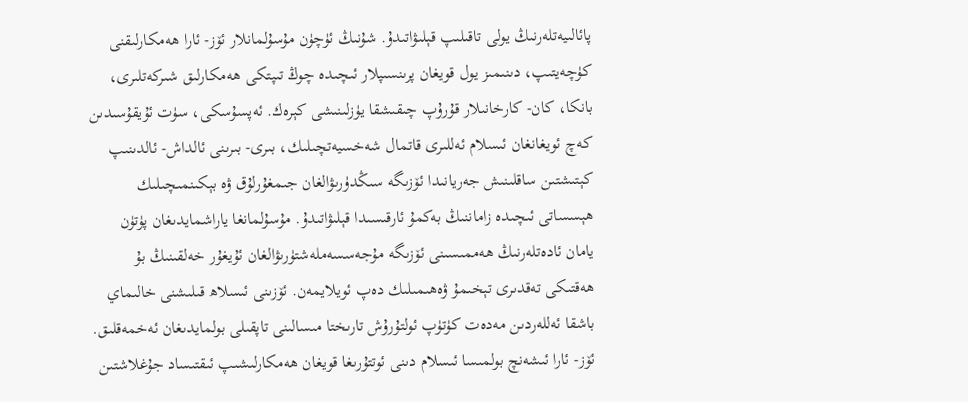پائالىيەتلەرنىڭ يولى تاقىلىپ قېلىۋاتىدۇ. شۇنىڭ ئۈچۈن مۇسۇلمانلار ئۆز- ئارا ھەمكارلىقنى كۈچەيتىپ، دىنىمىز يول قويغان پرىنسىپلار ئىچىدە چوڭ تىپتكى ھەمكارلىق شىركەتلىرى، بانكا، كان- كارخانىلار قۇرۇپ چىقىشقا يۈزلىنىشى كېرەك. ئەپسۇسكى، سۈت ئۇيقۇسىدىن كەچ ئويغانغان ئىسلام ئەللىرى قاتمال شەخسيەتچىلىك، بىرى- بىرىنى ئالداش- ئالدىنىپ كېتىشتىن ساقلىنىش جەريانىدا ئۆزىگە سىڭدۈرىۋالغان جىمغۇرلۇق ۋە بېكىنمىچىلىك ھېسساتى ئىچىدە زاماننىڭ بەكمۇ ئارقىسىدا قېلىۋاتىدۇ. مۇسۇلمانغا ياراشمايدىغان پۈتۈن يامان ئادەتلەرنىڭ ھەممىسىنى ئۆزىگە مۇجەسسەملەشتۈرىۋالغان ئۇيغۇر خەلقىنىڭ بۇ ھەقتىكى تەقدىرى تېخىمۇ ۋەھىمىلىك دەپ ئويلايمەن. ئۆزىنى ئىسلاھ قىلىشنى خالىماي باشقا ئەللەردىن مەدەت كۈتۈپ ئولتۇرۇش تارىختا مىسالىنى تاپقىلى بولمايدىغان ئەخمەقلىق. ئۆز- ئارا ئىشەنچ بولمىسا ئىسلام دىنى ئوتتۇرىغا قويغان ھەمكارلىشىپ ئىقتىساد جۇغلاشتىن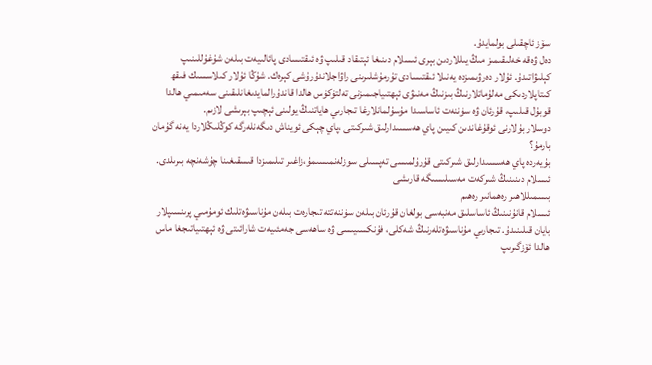سۆز ئاچقىلى بولمايدۇ.
دەل ۋەقە خەلىقىمىز مىڭ يىللاردىن بېرى ئىسلام دىنىغا ئېتىقاد قىلىپ ۋە ئىقتىسادى پائالىيەت بىلەن شۇغۇللىنىپ كېلىۋاتىدۇ. ئۇلار دەرۋىمىزدە يەنىلا ئىقتىسادى تۇرمۇشلىرىنى راۋاجلاندۇرۇشى كېرەك. شۇڭا ئۇلار كىلاسسىك فىقھ كىتاپلاردىكى مەلۇماتلارنىڭ بىزنىڭ مەنىۋى ئېھتىياجىمىزنى تەلتۈكۈس ھالدا قاندۇرالمايدىغانلىقىنى سەمىمىي ھالدا قوبۇل قىلىپ، قۇرئان ۋە سۈننەت ئاساسىدا مۇسۇلمانلارغا تىجارىي ھاياتنىڭ يولىنى ئېچىپ بېرىشى لازىم.
دوسلار بۇلارنى ئوقۇغاندىن كىيىن پاي ھەسسىدارلىق شىركىتى ،پاي چېكى ئويناش دىگەنلەرگە كوڭلىڭلاردا يەنە گۇمان بارمۇ؟
بۇيەردە پاي ھەسسىدارلىق شىركىتى قۇرۇلمىسى تەپسىلى سوزلەنمىسىمۇ،زاغىر تىلىمىزدا قىسقىغىنا چۇشەنچە بىرىلدى.
ئىسلام دىنىنىڭ شىركەت مەسىلىسىگە قارىشى
بىسمىللاھىر رەھمانىر رەھىم
ئىسلام قانۇنىنىڭ ئاساسلىق مەنبەسى بولغان قۇرئان بىلەن سۈننەتتە تىجارەت بىلەن مۇناسىۋەتلىك ئومۇمىي پرىنسىپلار بايان قىلىنىدۇ. تىجارىي مۇناسىۋەتلەرنىڭ شەكلى، فۇنكسىيىسى ۋە ساھەسى جەمئىيەت شارائىتى ۋە ئېھتىياتىجغا ماس ھالدا ئۆزگىرىپ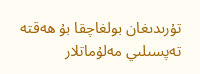تۇرىدىغان بولغاچقا بۇ ھەقتە تەپسىلىي مەلۇماتلار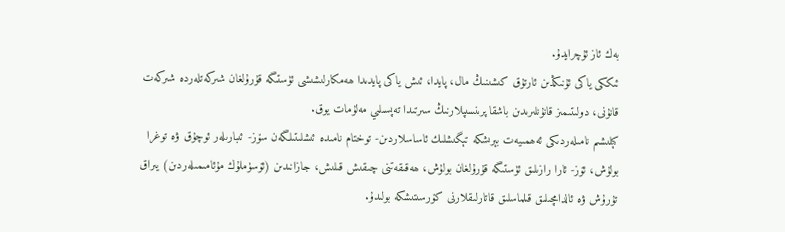بەك ئاز ئۇچرايدۇ.
ئىككى ياكى ئۇنىڭدىن ئارتۇق كىشىنىڭ مال، پايدا، ئىش ياكى پايدىدا ھەمكارلىشىشى ئۈستىگە قۇرۇلغان شىركەتلەردە شىركەت قانۇنى، دولىتىمىز قانۇنلىرىدىن باشقا پرىنسىپلارنىڭ سىرتىدا تەپسىلىي مەلۇمات يوق.
كېلىشىم نامىلەردىكى ئەھمىيەت بېرىشكە تېگىشلىك ئاساسلاردىن- توختام نامىدە ئىشلىتىلگەن سۆز- ئىبارىلەر ئوچۇق ۋە توغرا بولۇش، ئۆز- ئارا رازىلىق ئۈستىگە قۇرۇلغان بولۇش، ھەقىقەتنى چىقىش قىلىش، جازانىدىن (ئۆسۈملۇك مۇئامىمىلەردىن) يىراق تۇرۇش ۋە ئالدامچىلىق قىلماسلىق قاتارلىقلارنى كۆرسىتىشكە بولىدۇ.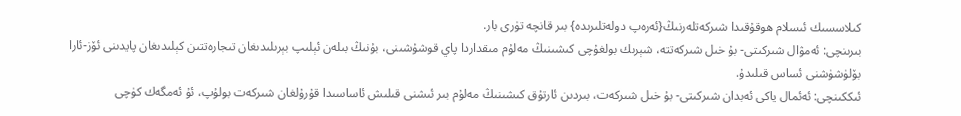كىلاسسىك ئىسلام ھوقۇقىدا شىركەتلەرنىڭ{ئەرەپ دولەتلىرىدە} بىر قانچە تۈرى بار.
بىرىنچى: ئەمۋال شىركىتى- بۇ خىل شىركەتتە، شېرىك بولغۇچى كىشىنىڭ مەلۇم مىقداردا پاي قوشۇشىنى، بۇنىڭ بىلەن ئېلىپ بېرىلىدىغان تىجارەتتىن كېلىدىغان پايدىنى ئۆز-ئارا بۆلۈشۈشنى ئساس قىلىدۇ.
ئىككىنچى: ئەئمال ياكى ئەبدان شىركىتى- بۇ خىل شىركەت، بىردىن ئارتۇق كىشىنىڭ مەلۇم بىر ئىشنى قىلىش ئاساسىدا قۇرۇلغان شىركەت بولۇپ، ئۇ ئەمگەك كۈچى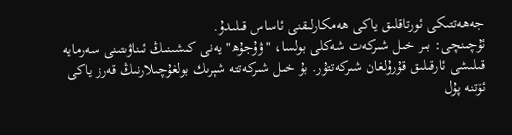جەھەتتىكى ئورتاقلىق ياكى ھەمكارلىقنى ئاساس قىلىدۇ.
ئۇچىنچى: بىر خىل شىركەت شەكلى بولسا، "ۋۇجۇھ" يەنى كىشىنىڭ ئىناۋىتىنى سەرمايە قىلىشى ئارقىلىق قۇرۇلغان شىركەتتۇر. بۇ خىل شىركەتتە شېرىك بولغۇچىلارنىڭ قەرز ياكى ئۆتنە پۇل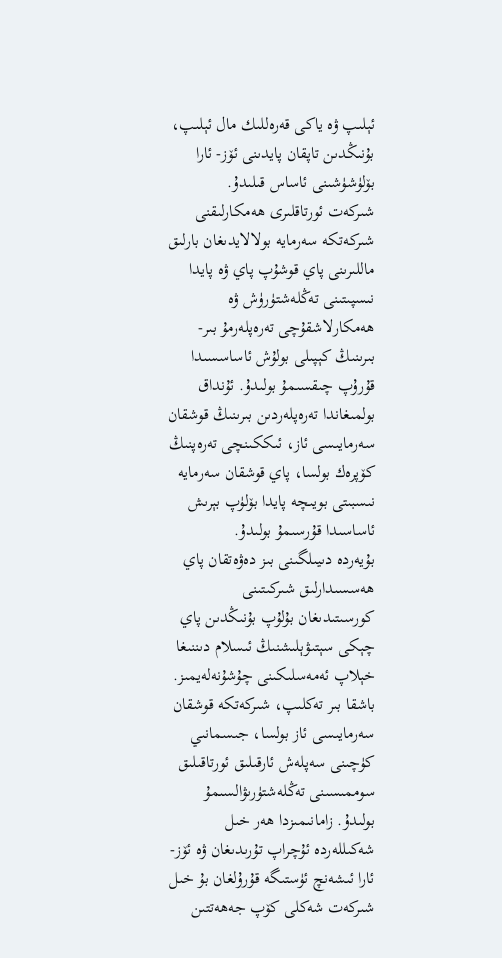ئېلىپ ۋە ياكى قەرەللىك مال ئېلىپ، بۇنىڭدىن تاپقان پايدىنى ئۆز- ئارا بۆلۈشۈشىنى ئاساس قىلىدۇ.
شىركەت ئورتاقلىرى ھەمكارلىقنى شىركەتكە سەرمايە بولالايدىغان بارلىق ماللىرىنى پاي قوشۇپ پاي ۋە پايدا نىسپىتىنى تەڭلەشتۈرۈش ۋە ھەمكارلاشقۇچى تەرەپلەرمۇ بىر- بىرىنىڭ كېپىلى بولۇش ئاساسسىدا قۇرۇپ چىقسىمۇ بولىدۇ. ئۇنداق بولمىغاندا تەرەپلەردىن بىرىنىڭ قوشقان سەرمايىسى ئاز، ئىككىنچى تەرەپنىڭ كۆپرەك بولسا، پاي قوشقان سەرمايە نىسبىتى بويىچە پايدا بۆلۈپ بېرىش ئاساسىدا قۇرسىمۇ بولىدۇ.
بۇيەردە دىيىلگىنى بىز دەۋەتقان پاي ھەسسىدارلىق شىركىتىنى كورسىتىدىغان بۇلۇپ بۇنىڭدىن پاي چېكى سېتىۋېلىشنىڭ ئىسلام دىننىغا خېلاپ ئەمەسلىكىنى چۇشۇنەلەيمىز. باشقا بىر تەكلىپ، شىركەتكە قوشقان سەرمايىسى ئاز بولسا، جىسمانىي كۈچىنى سەپلەش ئارقىلىق ئورتاقىلىق سوممىسىنى تەڭلەشتۈرىۋالسىمۇ بولىدۇ. زامانىمىزدا ھەر خىل شەكىللەردە ئۇچراپ تۇرىدىغان ۋە ئۆز- ئارا ئىشەنچ ئۈستىگە قۇرۇلغان بۇ خىل شىركەت شەكلى كۆپ جەھەتتىن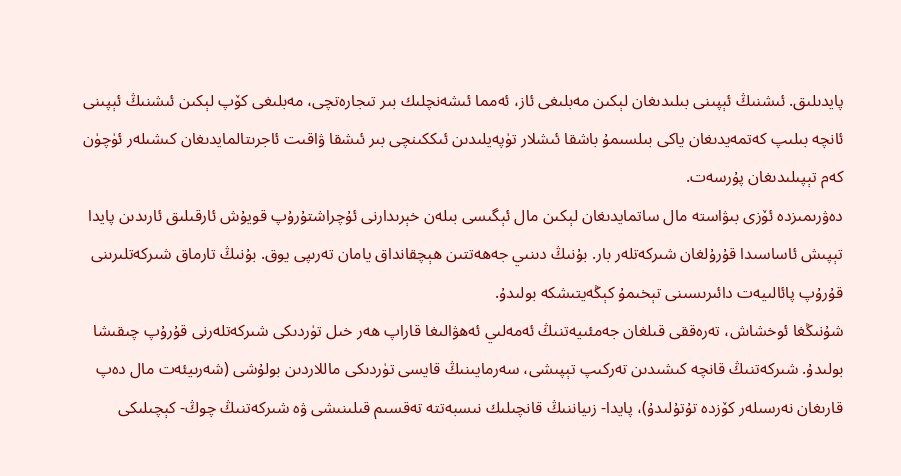پايدىلىق. ئىشنىڭ ئېپىنى بىلىدىغان لېكىن مەبلىغى ئاز، ئەمما ئىشەنچلىك بىر تىجارەتچى، مەبلىغى كۆپ لېكىن ئىشنىڭ ئېپىنى ئانچە بىلىپ كەتمەيدىغان ياكى بىلسىمۇ باشقا ئىشلار تۈپەيلىدىن ئىككىنچى بىر ئىشقا ۋاقىت ئاجرىتالمايدىغان كىشىلەر ئۈچۈن كەم تېپىلىدىغان پۇرسەت.
دەۋرىمىزدە ئۆزى بىۋاستە مال ساتمايدىغان لېكىن مال ئېگىسى بىلەن خېرىدارنى ئۇچراشتۇرۇپ قويۇش ئارقىلىق ئارىدىن پايدا تېپىش ئاساسىدا قۇرۇلغان شىركەتلەر بار. بۇنىڭ دىنىي جەھەتتىن ھېچقانداق يامان تەرىپى يوق. بۇنىڭ تارماق شىركەتلىرىنى قۇرۇپ پائالىيەت دائىرىسىنى تېخىمۇ كېڭەيتىشكە بولىدۇ.
شۇنىڭغا ئوخشاش، تەرەققى قىلغان جەمئىيەتنىڭ ئەمەلىي ئەھۋالىغا قاراپ ھەر خىل تۈردىكى شىركەتلەرنى قۇرۇپ چىقىشا بولىدۇ. شىركەتنىڭ قانچە كىشىدىن تەركىپ تېپىشى، سەرمايىنىڭ قايسى تۈردىكى ماللاردىن بولۇشى (شەرىيئەت مال دەپ قارىغان نەرسىلەر كۆزدە تۇتۇلىدۇ)، پايدا- زىياننىڭ قانچىلىك نىسبەتتە تەقسىم قىلىنىشى ۋە شىركەتنىڭ چوڭ- كېچىلىكى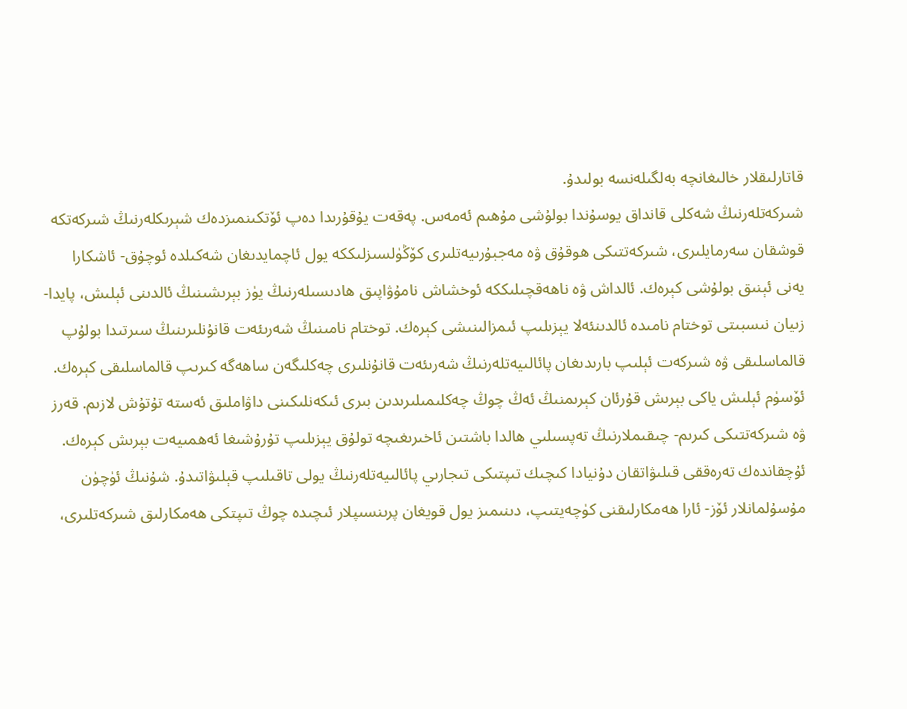قاتارلىقلار خالىغانچە بەلگىلەنسە بولىدۇ.
شىركەتلەرنىڭ شەكلى قانداق يوسۇندا بولۇشى مۇھىم ئەمەس. پەقەت يۇقۇرىدا دەپ ئۆتكىنمىزدەك شېرىكلەرنىڭ شىركەتكە قوشقان سەرمايلىرى، شىركەتتىكى ھوقۇق ۋە مەجبۇرىيەتلىرى كۆڭۈلسىزلىككە يول ئاچمايدىغان شەكىلدە ئوچۇق- ئاشكارا يەنى ئېنىق بولۇشى كېرەك. ئالداش ۋە ناھەقچىلىككە ئوخشاش نامۇۋاپىق ھادىسىلەرنىڭ يۈز بېرىشىنىڭ ئالدىنى ئېلىش، پايدا- زىيان نىسبىتى توختام نامىدە ئالدىنئەلا يېزىلىپ ئىمزالىنىشى كېرەك. توختام نامىنىڭ شەرىئەت قانۇنلىرىنىڭ سىرتىدا بولۇپ قالماسلىقى ۋە شىركەت ئېلىپ بارىدىغان پائالىيەتلەرنىڭ شەرىئەت قانۇنلىرى چەكلىگەن ساھەگە كىرىپ قالماسلىقى كېرەك. ئۆسۈم ئېلىش ياكى بېرىش قۇرئان كېرىمنىڭ ئەڭ چوڭ چەكلىمىلىرىدىن بىرى ئىكەنلىكىنى داۋاملىق ئەستە تۇتۇش لازىم. قەرز ۋە شىركەتتىكى كىرىم- چىقىملارنىڭ تەپسىلىي ھالدا باشتىن ئاخىرىغىچە تولۇق يېزىلىپ تۇرۇشىغا ئەھمىيەت بېرىش كېرەك.
ئۇچقاندەك تەرەققى قىلىۋاتقان دۇنيادا كىچىك تىپتىكى تىجارىي پائالىيەتلەرنىڭ يولى تاقىلىپ قېلىۋاتىدۇ. شۇنىڭ ئۈچۈن مۇسۇلمانلار ئۆز- ئارا ھەمكارلىقنى كۈچەيتىپ، دىنىمىز يول قويغان پرىنسىپلار ئىچىدە چوڭ تىپتكى ھەمكارلىق شىركەتلىرى،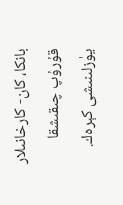بانكا، كان- كارخانىلار قۇرۇپ چىقىشقا يۈزلىنىشى كېرەك.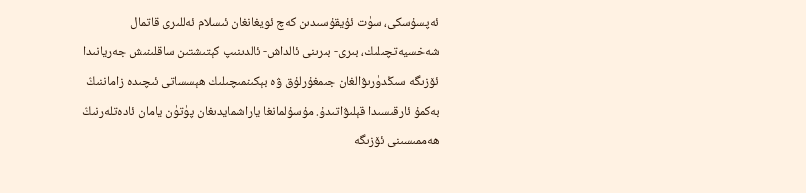ئەپسۇسكى، سۈت ئۇيقۇسىدىن كەچ ئويغانغان ئىسلام ئەللىرى قاتمال شەخسيەتچىلىك، بىرى- بىرىنى ئالداش- ئالدىنىپ كېتىشتىن ساقلىنىش جەريانىدا ئۆزىگە سىڭدۈرىۋالغان جىمغۇرلۇق ۋە بېكىنمىچىلىك ھېسساتى ئىچىدە زاماننىڭ بەكمۇ ئارقىسىدا قېلىۋاتىدۇ. مۇسۇلمانغا ياراشمايدىغان پۈتۈن يامان ئادەتلەرنىڭ ھەممىسىنى ئۆزىگە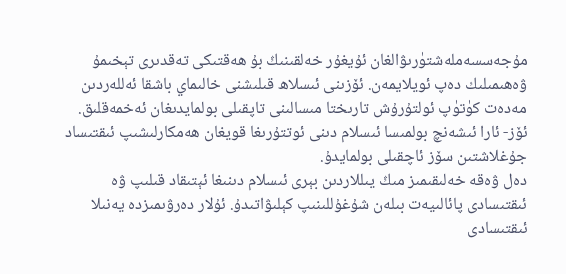مۇجەسسەملەشتۈرىۋالغان ئۇيغۇر خەلقىنىڭ بۇ ھەقتىكى تەقدىرى تېخىمۇ ۋەھىمىلىك دەپ ئويلايمەن. ئۆزىنى ئىسلاھ قىلىشنى خالىماي باشقا ئەللەردىن مەدەت كۈتۈپ ئولتۇرۇش تارىختا مىسالىنى تاپقىلى بولمايدىغان ئەخمەقلىق. ئۆز- ئارا ئىشەنچ بولمىسا ئىسلام دىنى ئوتتۇرىغا قويغان ھەمكارلىشىپ ئىقتىساد جۇغلاشتىن سۆز ئاچقىلى بولمايدۇ.
دەل ۋەقە خەلىقىمىز مىڭ يىللاردىن بېرى ئىسلام دىنىغا ئېتىقاد قىلىپ ۋە ئىقتىسادى پائالىيەت بىلەن شۇغۇللىنىپ كېلىۋاتىدۇ. ئۇلار دەرۋىمىزدە يەنىلا ئىقتىسادى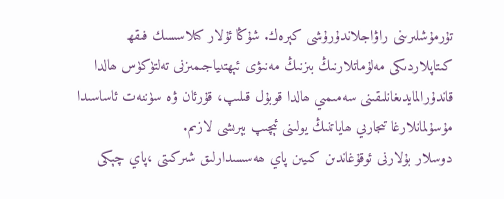تۇرمۇشلىرىنى راۋاجلاندۇرۇشى كېرەك. شۇڭا ئۇلار كىلاسسىك فىقھ كىتاپلاردىكى مەلۇماتلارنىڭ بىزنىڭ مەنىۋى ئېھتىياجىمىزنى تەلتۈكۈس ھالدا قاندۇرالمايدىغانلىقىنى سەمىمىي ھالدا قوبۇل قىلىپ، قۇرئان ۋە سۈننەت ئاساسىدا مۇسۇلمانلارغا تىجارىي ھاياتنىڭ يولىنى ئېچىپ بېرىشى لازىم.
دوسلار بۇلارنى ئوقۇغاندىن كىيىن پاي ھەسسىدارلىق شىركىتى ،پاي چېكى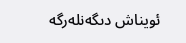ئويناش دىگەنلەرگە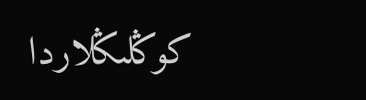كوڭلىڭلاردا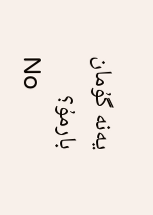يەنە گۇمان بارمۇ؟
No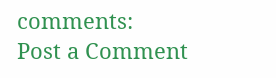comments:
Post a Comment